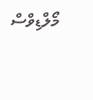މޯލްޑިވްސް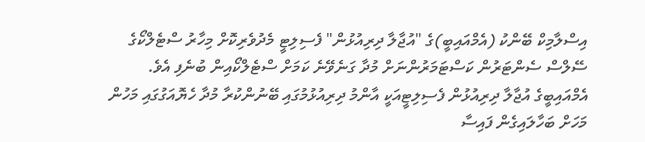އިސްލާމިކް ބޭންކު (އެމްއައިބީ)ގެ "އުޖާލާ ދިރިއުޅުން" ފެސިލިޓީ މެދުވެރިކޮށް މިހާރު ސްޓެލްކޯގެ ސޭލްސް ސެންޓަރުން ކަސްޓަމަރުންނަށް މުދާ ގަނެވޭނެ ކަމަށް ސްޓެލްކޯއިން ބުނެފި އެވެ.
އެމްއައިބީގެ އުޖާލާ ދިރިއުޅުން ފެސިލިޓީއަކީ އާންމު ދިރިއުޅުމުގައި ބޭނުންކުރާ މުދާ ހެޔޮއަގުގައި މަހުން މަހަށް ބަހާލައިގެން ފައިސާ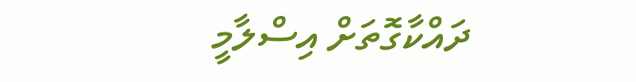ދައްކާގޮތަށް އިސްލާމީ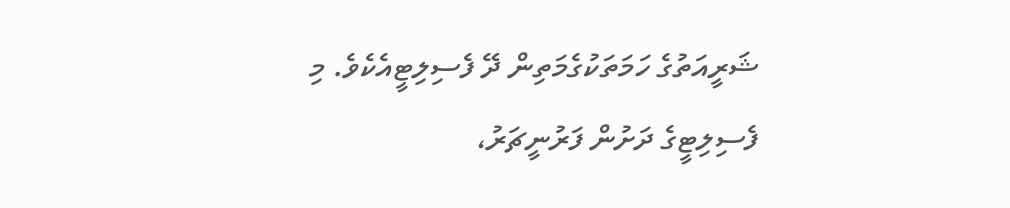ޝަރީއަތުގެ ހަމަތަކުގެމަތިން ދޭ ފެސިލިޓީއެކެވެ. މި ފެސިލިޓީގެ ދަށުން ފަރުނީޗަރު،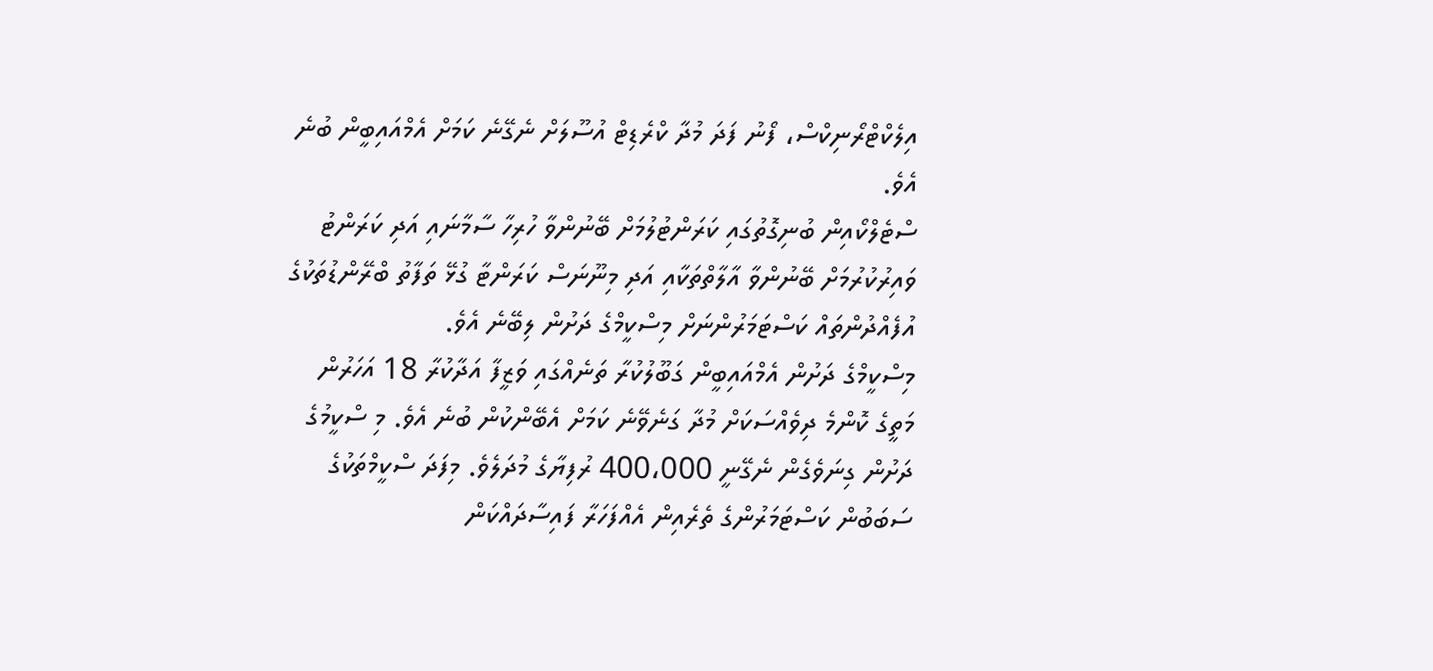އިލެކްޓްރޯނިކްސް، ފޯނު ފަދަ މުދާ ކްރެޑިޓް އުސޫލަށް ނެގޭނެ ކަމަށް އެމްއައިބީން ބުނެ އެވެ.
ސްޓެލްކޯއިން ބުނިގޮތުގައި ކަރަންޓުލުމަށް ބޭނުންވާ ހުރިހާ ސާމާނައި އަދި ކަރަންޓު ވައިރުކުރުމަށް ބޭނުންވާ އާލާތްތަކާއި އަދި މިނޫނަސް ކަރަންޓާ ގުޅޭ ތަފާތު ބްރޭންޑުތަކުގެ އުފެއްދުންތައް ކަސްޓަމަރުންނަށް މިސްކީމްގެ ދަށުން ލިބޭނެ އެވެ.
މިސްކީމްގެ ދަށުން އެމްއައިބީން ގަބޫލުކުރާ ތަނެއްގައި ވަޒީފާ އަދާކުރާ 18 އަހަރުން މަތީގެ ކޮންމެ ދިވެއްސަކަށް މުދާ ގަނެވޭނެ ކަމަށް އެބޭންކުން ބުނެ އެވެ. މި ސްކީމުގެ ދަށުން ގިނަވެގެން ނެގޭނީ 400،000 ރުފިޔާގެ މުދަލެވެ. މިފަދަ ސްކީމްތަކުގެ ސަބަބުން ކަސްޓަމަރުންގެ ތެރެއިން އެއްފަހަރާ ފައިސާދައްކަން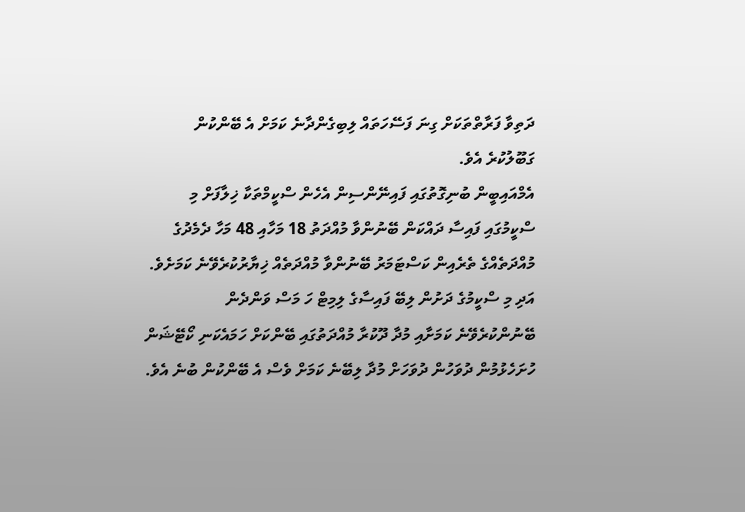ދަތިވާ ފަރާތްތަކަށް ގިނަ ފަސޭހަތައް ލިބިގެންދާނެ ކަމަށް އެ ބޭންކުން ގަބޫލުކުރެ އެވެ.
އެމްއައިބީން ބުނިގޮތުގައި ފައިނޭންސިން އެހެން ސްކީމްތަކާ ޚިލާފަށް މި ސްކީމުގައި ފައިސާ ދައްކަން ބޭނުންވާ މުއްދަތު 18 މަހާއި 48 މަހާ ދެމެދުގެ މުއްދަތެއްގެ ތެރެއިން ކަސްޓަމަރު ބޭނުންވާ މުއްދަތެއް ޚިޔާރުކުރެވޭނެ ކަމަށެވެ. އަދި މި ސްކީމުގެ ދަށުން ލިބޭ ފައިސާގެ ލިމިޓް ހަ މަސް ވަންދެން ބޭނުންކުރެވޭނެ ކަމަށާއި މުދާ ދޫކުރާ މުއްދަތުގައި ބޭންކަށް ހަމައެކަނި ކޯޓޭޝަން ހުށަހެޅުމުން ދުވަހުން ދުވަހަށް މުދާ ލިބޭނެ ކަމަށް ވެސް އެ ބޭންކުން ބުނެ އެވެ.